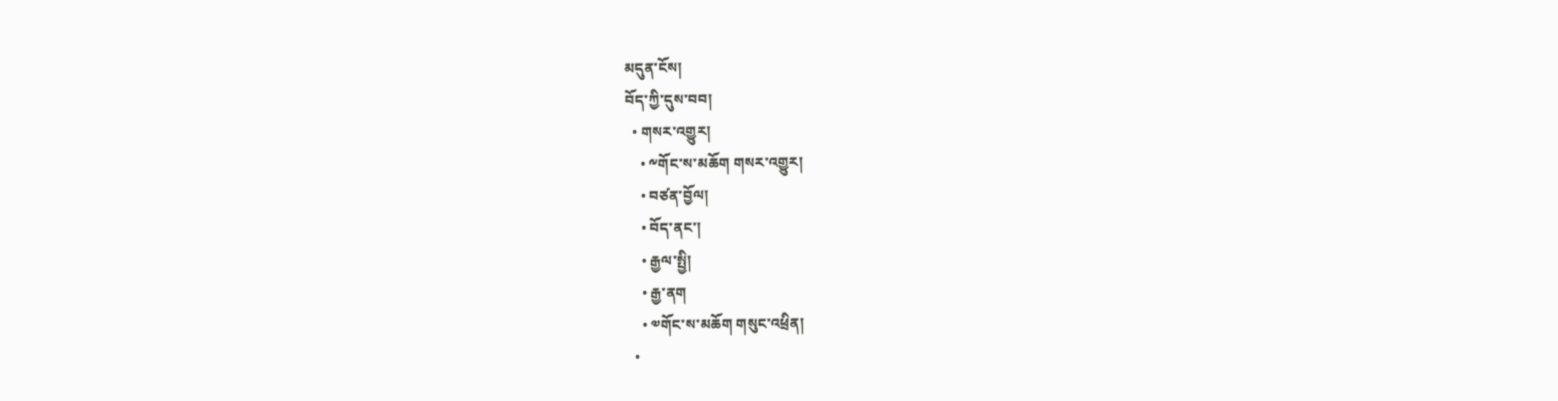མདུན་ངོས།
བོད་ཀྱི་དུས་བབ།
  • གསར་འགྱུར།
    • ༸གོང་ས་མཆོག གསར་འགྱུར།
    • བཙན་བྱོལ།
    • བོད་ནང་།
    • རྒྱལ་སྤྱི།
    • རྒྱ་ནག
    • ༧གོང་ས་མཆོག གསུང་འཕྲིན།
  •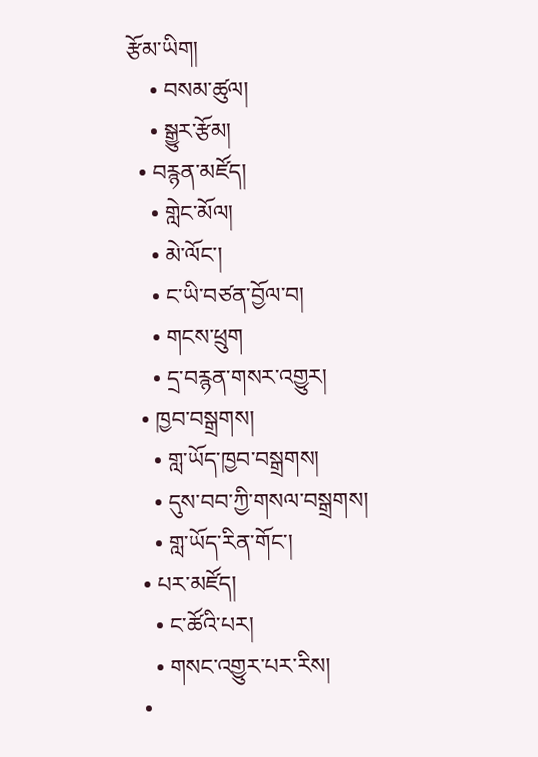རྩོམ་ཡིག།
    • བསམ་ཚུལ།
    • སྒྱུར་རྩོམ།
  • བརྙན་མཛོད།
    • གླེང་མོལ།
    • མེ་ལོང་།
    • ང་ཡི་བཙན་བྱོལ་བ།
    • གངས་ཕྲུག
    • དྲ་བརྙན་གསར་འགྱུར།
  • ཁྱབ་བསྒྲགས།
    • གླ་ཡོད་ཁྱབ་བསྒྲགས།
    • དུས་བབ་ཀྱི་གསལ་བསྒྲགས།
    • གླ་ཡོད་རིན་གོང་།
  • པར་མཛོད།
    • ང་ཚོའི་པར།
    • གསང་འགྱུར་པར་རིས།
  •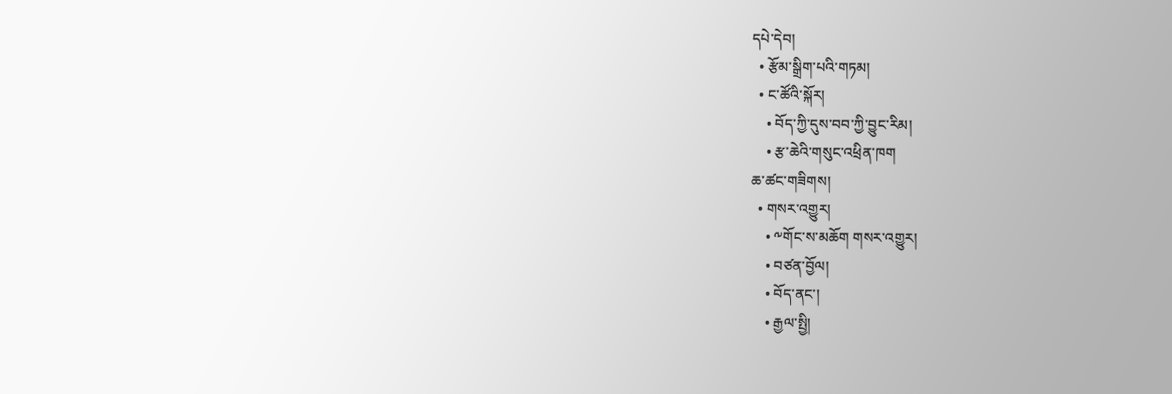དཔེ་དེབ།
  • རྩོམ་སྒྲིག་པའི་གཏམ།
  • ང་ཚོའི་སྐོར།
    • བོད་ཀྱི་དུས་བབ་ཀྱི་བྱུང་རིམ།
    • རྩ་ཆེའི་གསུང་འཕྲིན་ཁག
ཆ་ཚང་གཟིགས།
  • གསར་འགྱུར།
    • ༸གོང་ས་མཆོག གསར་འགྱུར།
    • བཙན་བྱོལ།
    • བོད་ནང་།
    • རྒྱལ་སྤྱི།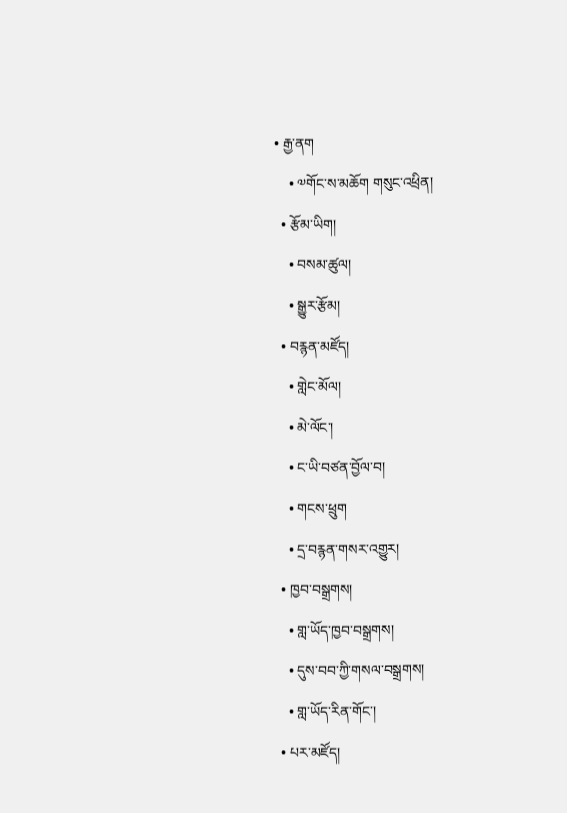• རྒྱ་ནག
    • ༧གོང་ས་མཆོག གསུང་འཕྲིན།
  • རྩོམ་ཡིག།
    • བསམ་ཚུལ།
    • སྒྱུར་རྩོམ།
  • བརྙན་མཛོད།
    • གླེང་མོལ།
    • མེ་ལོང་།
    • ང་ཡི་བཙན་བྱོལ་བ།
    • གངས་ཕྲུག
    • དྲ་བརྙན་གསར་འགྱུར།
  • ཁྱབ་བསྒྲགས།
    • གླ་ཡོད་ཁྱབ་བསྒྲགས།
    • དུས་བབ་ཀྱི་གསལ་བསྒྲགས།
    • གླ་ཡོད་རིན་གོང་།
  • པར་མཛོད།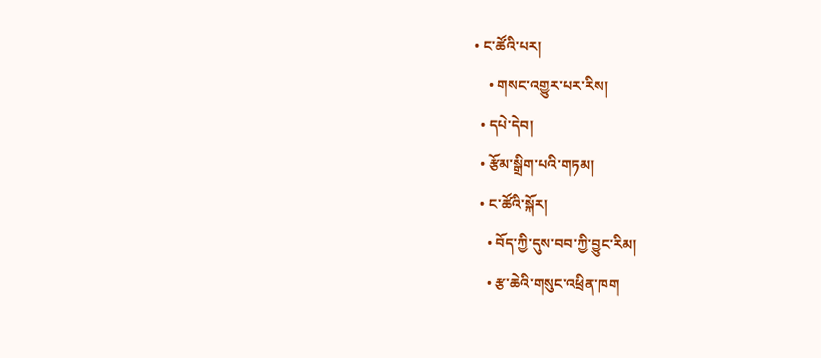• ང་ཚོའི་པར།
    • གསང་འགྱུར་པར་རིས།
  • དཔེ་དེབ།
  • རྩོམ་སྒྲིག་པའི་གཏམ།
  • ང་ཚོའི་སྐོར།
    • བོད་ཀྱི་དུས་བབ་ཀྱི་བྱུང་རིམ།
    • རྩ་ཆེའི་གསུང་འཕྲིན་ཁག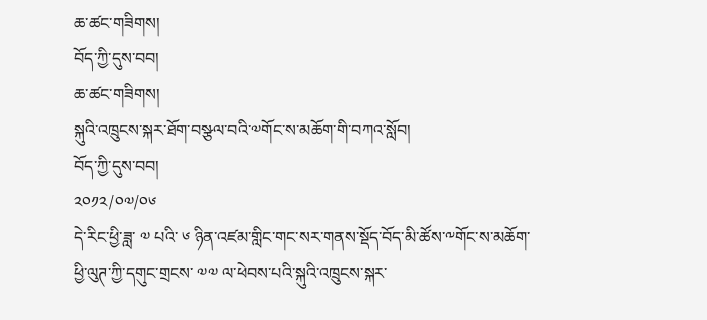ཆ་ཚང་གཟིགས།
བོད་ཀྱི་དུས་བབ།
ཆ་ཚང་གཟིགས།
སྐུའི་འཁྲུངས་སྐར་ཐོག་བསྩལ་བའི་༧གོང་ས་མཆོག་གི་བཀའ་སློབ།
བོད་ཀྱི་དུས་བབ།
༢༠༡༢/༠༧/༠༦
དེ་རིང་ཕྱི་ཟླ་ ༧ པའི་ ༦ ཉིན་འཛམ་གླིང་གང་སར་གནས་སྡོད་བོད་མི་ཚོས་༸གོང་ས་མཆོག་ཕྱི་ལུཊ་ཀྱི་དགུང་གྲངས་ ༧༧ ལ་ཕེབས་པའི་སྐུའི་འཁྲུངས་སྐར་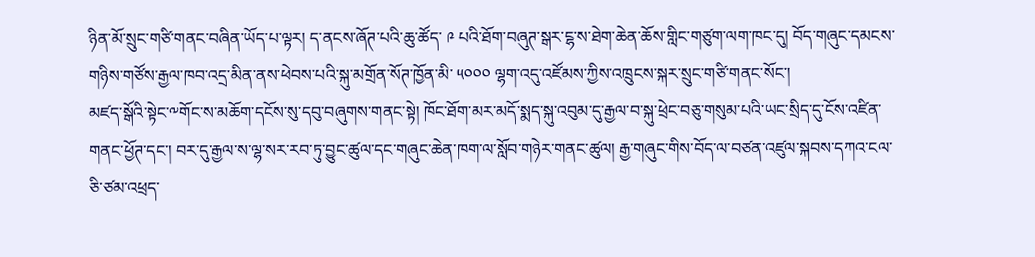ཉིན་མོ་སྲུང་གཙི་གནང་བཞིན་ཡོད་པ་ལྟར། ད་ནངས་ཞོཊ་པའི་ཆུ་ཚོད་ ༩ པའི་ཐོག་བཞུཊ་སྒར་ངྷ་ས་ཐེག་ཆེན་ཆོས་གླིང་གཙུག་ལག་ཁང་དུ། བོད་གཞུང་དམངས་གཉིས་གཙོས་རྒྱལ་ཁབ་འདྲ་མིན་ནས་ཕེབས་པའི་སྐུ་མགྲོན་སོཊ་ཁྱོན་མི་ ༥༠༠༠ ལྷག་འདུ་འཛོམས་ཀྱིས་འཁྲུངས་སྐར་སྲུང་གཙི་གནང་སོང་།
མཛད་སྒོའི་སྟེང་༸གོང་ས་མཆོག་དངོས་སུ་དབུ་བཞུགས་གནང་སྟེ། ཁོང་ཐོག་མར་མདོ་སྨད་སྐུ་འབུམ་དུ་རྒྱལ་བ་སྐུ་ཕྲེང་བཅུ་གསུམ་པའི་ཡང་སྲིད་དུ་ངོས་འཛིན་གནང་ཕྱོཊ་དང་། བར་དུ་རྒྱལ་ས་ལྷ་སར་རབ་ཏུ་བྱུང་ཚུལ་དང་གཞུང་ཆེན་ཁག་ལ་སློབ་གཉེར་གནང་ཚུལ། རྒྱ་གཞུང་གིས་བོད་ལ་བཙན་འཛུལ་སྐབས་དཀའ་ངལ་ཅི་ཙམ་འཕྲད་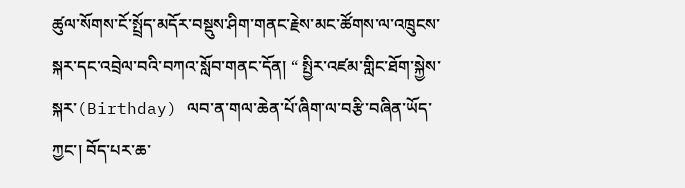ཚུལ་སོགས་ངོ་སྤྲོད་མདོར་བསྡུས་ཤིག་གནང་རྗེས་མང་ཚོགས་ལ་འཁྲུངས་སྐར་དང་འབྲེལ་བའི་བཀའ་སློབ་གནང་དོན། “ སྤྱིར་འཛམ་གླིང་ཐོག་སྐྱེས་སྐར་(Birthday) ལབ་ན་གལ་ཆེན་པོ་ཞིག་ལ་བརྩི་བཞིན་ཡོད་ཀྱང་། བོད་པར་ཆ་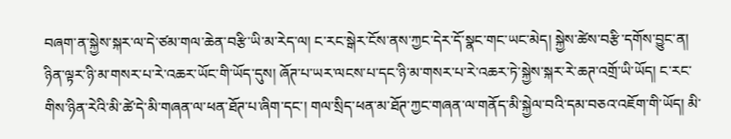བཞག་ན་སྐྱེས་སྐར་ལ་དེ་ཙམ་གལ་ཆེན་བརྩི་ཡི་མ་རེད་ལ། ང་རང་སྒེར་ངོས་ནས་ཀྱང་དེར་དོ་སྣང་གང་ཡང་མེད། སྐྱེས་ཚེས་བརྩི་དགོས་བྱུང་ན། ཉིན་ལྟར་ཉི་མ་གསར་པ་རེ་འཆར་ཡོང་གི་ཡོད་དུས། ཞོཊ་པ་ཡར་ལངས་པ་དང་ཉི་མ་གསར་པ་རེ་འཆར་ཏེ་སྐྱེས་སྐར་རེ་ཆཊ་འགྲོ་ཡི་ཡོད། ང་རང་གིས་ཉིན་རེའི་མི་ཚེ་དེ་མི་གཞན་ལ་ཕན་ཐོཊ་པ་ཞིག་དང་། གལ་སྲིད་ཕན་མ་ཐོཊ་ཀྱང་གཞན་ལ་གནོད་མི་སྐྱེལ་བའི་དམ་བཅའ་འཇོག་གི་ཡོད། མི་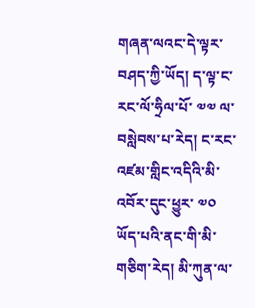གཞན་ལའང་དེ་ལྟར་བཤད་ཀྱི་ཡོད། ད་ལྟ་ང་རང་ལོ་ཧྲིལ་པོ་ ༧༧ ལ་བསླེབས་པ་རེད། ང་རང་འཛམ་གླིང་འདིའི་མི་འབོར་དུང་ཕྱུར་ ༧༠ ཡོད་པའི་ནང་གི་མི་གཅིག་རེད། མི་ཀུན་ལ་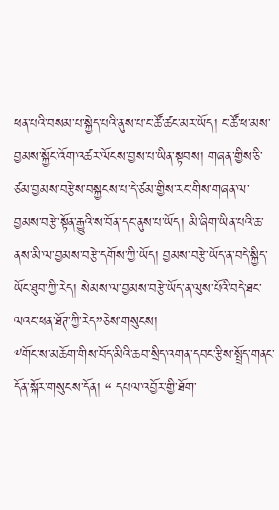ཕན་པའི་བསམ་པ་སྐྱེད་པའི་ནུས་པ་ང་ཚོ་ཚང་མར་ཡོད། ང་ཚོ་ཕ་མས་བྱམས་སྐྱོང་འོག་འཚར་ལོངས་བྱས་པ་ཡིན་སྟབས། གཞན་གྱིས་ཅི་ཙམ་བྱམས་བརྩེས་བསྐྱངས་པ་དེ་ཙམ་གྱིས་རང་གིས་གཞན་ལ་བྱམས་བརྩེ་སྟོན་རྒྱུའི་ས་བོན་དང་ནུས་པ་ཡོད། མི་ཞིག་ཡིན་པའི་ཆ་ནས་མི་ལ་བྱམས་བརྩེ་དགོས་ཀྱི་ཡོད། བྱམས་བརྩེ་ཡོད་ན་བདེ་སྐྱིད་ཡོང་ཐུབ་ཀྱི་རེད། སེམས་ལ་བྱམས་བརྩེ་ཡོད་ན་ལུས་པོའི་བདེ་ཐང་ལའང་ཕན་ཐོཊ་ཀྱི་རེད”ཅེས་གསུངས།
༸གོང་ས་མཆོག་གིས་བོད་མིའི་ཆབ་སྲིད་འགན་དབང་རྩིས་སྤྲོད་གནང་དོན་སྐོར་གསུངས་དོན། “ དཔལ་འབྱོར་གྱི་ཐོག་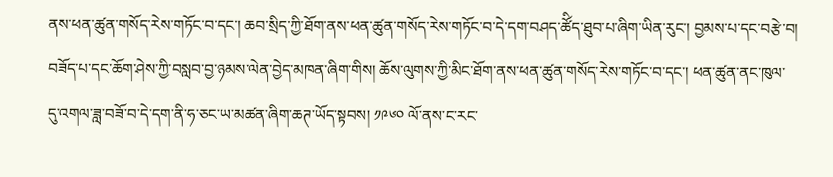ནས་ཕན་ཚུན་གསོད་རེས་གཏོང་བ་དང་། ཆབ་སྲིད་ཀྱི་ཐོག་ནས་ཕན་ཚུན་གསོད་རེས་གཏོང་བ་དེ་དག་བཤད་ཚོིད་ཐུབ་པ་ཞིག་ཡིན་རུང་། བྱམས་པ་དང་བརྩེ་བ། བཟོད་པ་དང་ཆོག་ཤེས་ཀྱི་བསླབ་བྱ་ཉམས་ལེན་བྱེད་མཁན་ཞིག་གིས། ཆོས་ལུགས་ཀྱི་མིང་ཐོག་ནས་ཕན་ཚུན་གསོད་རེས་གཏོང་བ་དང་། ཕན་ཚུན་ནང་ཁུལ་དུ་འགལ་ཟླ་བཟོ་བ་དེ་དག་ནི་ཧ་ཅང་ཡ་མཚན་ཞིག་ཆཊ་ཡོད་སྟབས། ༡༩༦༠ ལོ་ནས་ང་རང་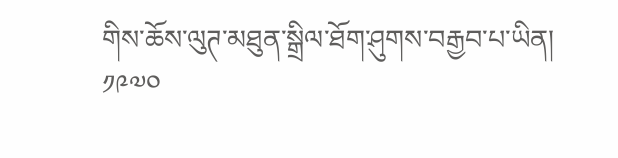གིས་ཆོས་ལུཊ་མཐུན་སྒྲིལ་ཐོག་ཤུགས་བརྒྱབ་པ་ཡིན། ༡༩༧༠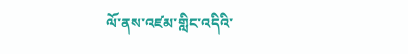ལོ་ནས་འཛམ་གླིང་འདིའི་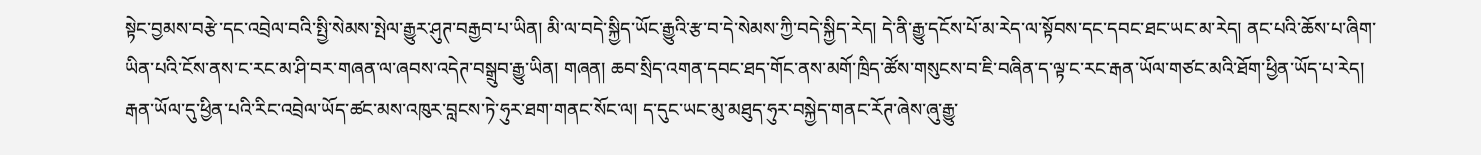སྟེང་བྱམས་བརྩེ་དང་འབྲེལ་བའི་སྤྱི་སེམས་སྤེལ་རྒྱུར་ཤུཊ་བརྒྱབ་པ་ཡིན། མི་ལ་བདེ་སྐྱིད་ཡོང་རྒྱུའི་རྩ་བ་དེ་སེམས་ཀྱི་བདེ་སྐྱིད་རེད། དེ་ནི་རྒྱུ་དངོས་པོ་མ་རེད་ལ་སྟོབས་དང་དབང་ཐང་ཡང་མ་རེད། ནང་པའི་ཆོས་པ་ཞིག་ཡིན་པའི་ངོས་ནས་ང་རང་མ་ཤི་བར་གཞན་ལ་ཞབས་འདེཊ་བསྒྲུབ་རྒྱུ་ཡིན། གཞན། ཆབ་སྲིད་འགན་དབང་ཐད་གོང་ནས་མགོ་ཁྲིད་ཚོས་གསུངས་བ་ཇི་བཞིན་ད་ལྟ་ང་རང་རྒན་ཡོལ་གཙང་མའི་ཐོག་ཕྱིན་ཡོད་པ་རེད། རྒན་ཡོལ་དུ་ཕྱིན་པའི་རིང་འབྲེལ་ཡོད་ཚང་མས་འཁུར་བླངས་ཏེ་ཧུར་ཐག་གནང་སོང་ལ། ད་དུང་ཡང་མུ་མཐུད་ཧུར་བསྐྱེད་གནང་རོཊ་ཞེས་ཞུ་རྒྱུ་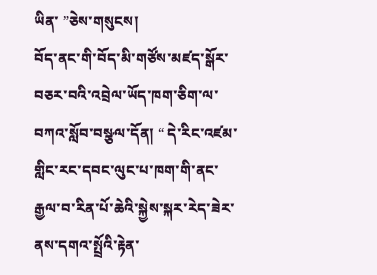ཡིན་ ”ཅེས་གསུངས།
བོད་ནང་གི་བོད་མི་གཙོས་མཛད་སྒོར་བཅར་བའི་འབྲེལ་ཡོད་ཁག་ཅིག་ལ་བཀའ་སློབ་བསྩལ་དོན། “ དེ་རིང་འཛམ་གླིང་རང་དབང་ལུང་པ་ཁག་གི་ནང་རྒྱལ་བ་རིན་པོ་ཆེའི་སྐྱེས་སྐར་རེད་ཟེར་ནས་དགའ་སྤྲོའི་རྟེན་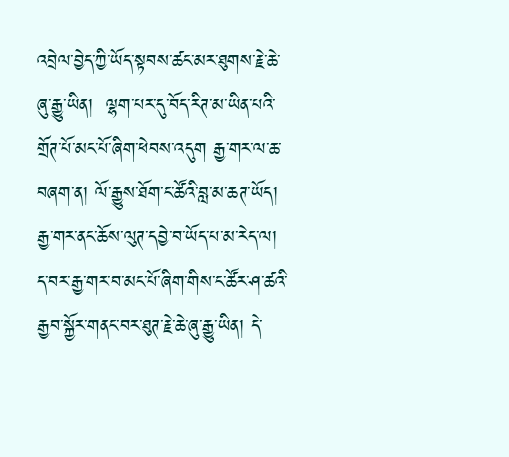འབྲེལ་བྱེད་ཀྱི་ཡོད་སྟབས་ཚང་མར་ཐུགས་རྗེ་ཆེ་ཞུ་རྒྱུ་ཡིན།  ལྷག་པར་དུ་བོད་རིཊ་མ་ཡིན་པའི་གྲོཊ་པོ་མང་པོ་ཞིག་ཕེབས་འདུག རྒྱ་གར་ལ་ཆ་བཞག་ན། ལོ་རྒྱུས་ཐོག་ང་ཚོའི་བླ་མ་ཆཊ་ཡོད། རྒྱ་གར་ནང་ཆོས་ལུཊ་དབྱེ་བ་ཡོད་པ་མ་རེད་ལ། ད་བར་རྒྱ་གར་བ་མང་པོ་ཞིག་གིས་ང་ཚོར་ཤ་ཚའི་རྒྱབ་སྐྱོར་གནང་བར་ཐུཊ་རྗེ་ཆེ་ཞུ་རྒྱུ་ཡིན། དེ་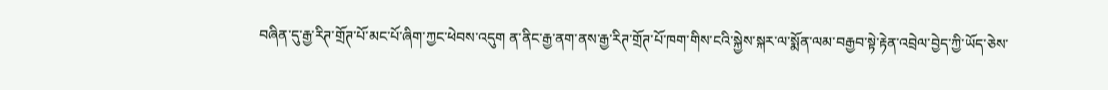བཞིན་དུ་རྒྱ་རིཊ་གྲོཊ་པོ་མང་པོ་ཞིག་ཀྱང་ཕེབས་འདུག ན་ནིང་རྒྱ་ནག་ནས་རྒྱ་རིཊ་གྲོཊ་པོ་ཁག་གིས་ངའི་སྐྱེས་སྐར་ལ་སྨོན་ལམ་བརྒྱབ་སྟེ་རྟེན་འབྲེལ་བྱེད་ཀྱི་ཡོད་ཅེས་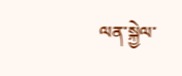ལན་སྐྱེལ་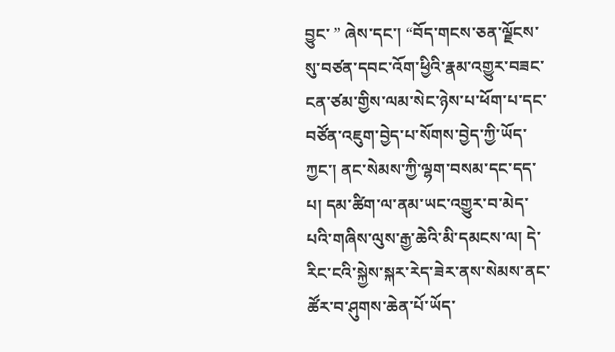བྱུང་ ” ཞེས་དང་། “བོད་གངས་ཅན་ལྗོངས་སུ་བཙན་དབང་འོག་ཕྱིའི་རྣམ་འགྱུར་བཟང་ངན་ཙམ་གྱིས་ལམ་སེང་ཉེས་པ་ཕོག་པ་དང་བཙོན་འཇུག་བྱེད་པ་སོགས་བྱེད་ཀྱི་ཡོད་ཀྱང་། ནང་སེམས་ཀྱི་ལྷག་བསམ་དང་དད་པ། དམ་ཚིག་ལ་ནམ་ཡང་འགྱུར་བ་མེད་པའི་གཞིས་ལུས་རྒྱ་ཆེའི་མི་དམངས་ལ། དེ་རིང་ངའི་སྐྱེས་སྐར་རེད་ཟེར་ནས་སེམས་ནང་ཚོར་བ་ཤུགས་ཆེན་པོ་ཡོད་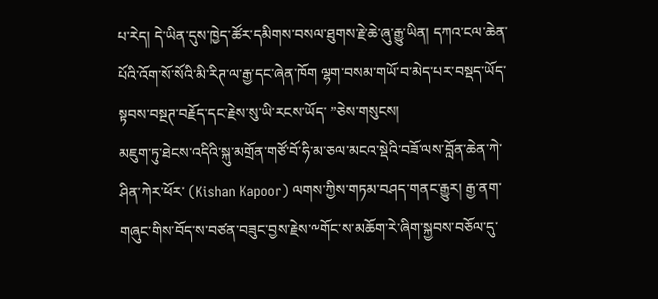པ་རེད། དེ་ཡིན་དུས་ཁྱེད་ཚོར་དམིགས་བསལ་ཐུགས་རྗེ་ཆེ་ཞུ་རྒྱུ་ཡིན། དཀའ་ངལ་ཆེན་པོའི་འོག་སོ་སོའི་མི་རིཊ་ལ་རྒྱ་དང་ཞེན་ཁོག ལྷག་བསམ་གཡོ་བ་མེད་པར་བསྡད་ཡོད་སྟབས་བསྔཊ་བརྗོད་དང་རྗེས་སུ་ཡི་རངས་ཡོད་ ”ཅེས་གསུངས།
མཇུག་ཏུ་ཐེངས་འདིའི་སྐུ་མགྲོན་གཙོ་བོ་ཧི་མ་ཅལ་མངའ་སྡེའི་བཟོ་ལས་བློན་ཆེན་ཀེ་ཤིན་ཀེར་ཕོར་ (Kishan Kapoor) ལགས་ཀྱིས་གཏམ་བཤད་གནང་རྒྱུར། རྒྱ་ནག་གཞུང་གིས་བོད་ས་བཙན་བཟུང་བྱས་རྗེས་༸གོང་ས་མཆོག་རེ་ཞིག་སྐྱབས་བཅོལ་དུ་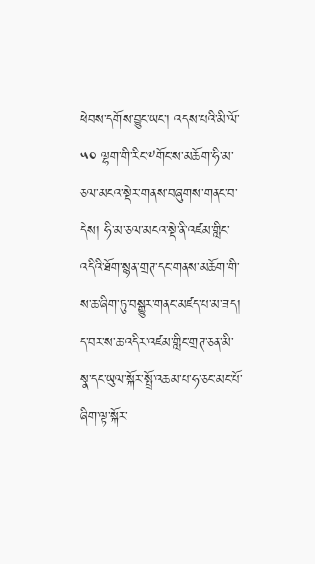ཕེབས་དགོས་བྱུང་ཡང་། འདས་པའི་མི་ལོ་ ༥༠ ལྷག་གི་རིང་༸གོང་ས་མཆོག་ཧི་མ་ཅལ་མངའ་སྡེར་གནས་བཞུགས་གནང་བ་དེས། ཧི་མ་ཅལ་མངའ་སྡེ་ནི་འཛམ་གླིང་འདིའི་ཐོག་སྙན་གྲཊ་དང་གནས་མཆོག་གི་ས་ཆ་ཞིག་ཏུ་བསྒྱུར་གནང་མཛད་པ་མ་ཟད། ད་བར་ས་ཆ་འདིར་འཛམ་གླིང་གྲཊ་ཅན་མི་སྣ་དང་ཡུལ་སྐོར་སྤྲོ་འཆམ་པ་ཧ་ཅང་མང་པོ་ཞིག་ལྟ་སྐོར་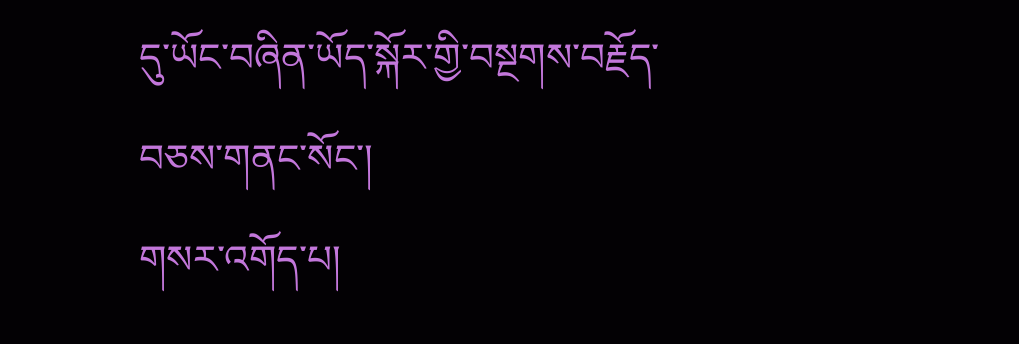དུ་ཡོང་བཞིན་ཡོད་སྐོར་གྱི་བསྔགས་བརྗོད་བཅས་གནང་སོང་།
གསར་འགོད་པ།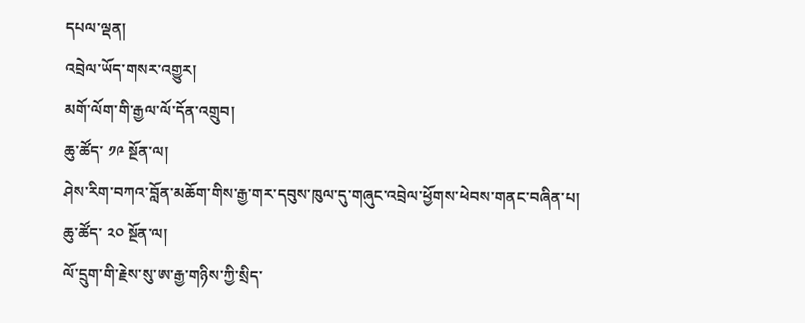དཔལ་ལྡན།
འབྲེལ་ཡོད་གསར་འགྱུར།
མགོ་ལོག་གི་རྒྱལ་ལོ་དོན་འགྲུབ།
ཆུ་ཚོད་ ༡༩ སྔོན་ལ།
ཤེས་རིག་བཀའ་བློན་མཆོག་གིས་རྒྱ་གར་དབུས་ཁུལ་དུ་གཞུང་འབྲེལ་ཕྱོགས་ཕེབས་གནང་བཞིན་པ།
ཆུ་ཚོད་ ༢༠ སྔོན་ལ།
ལོ་དྲུག་གི་རྗེས་སུ་ཨ་རྒྱ་གཉིས་ཀྱི་སྲིད་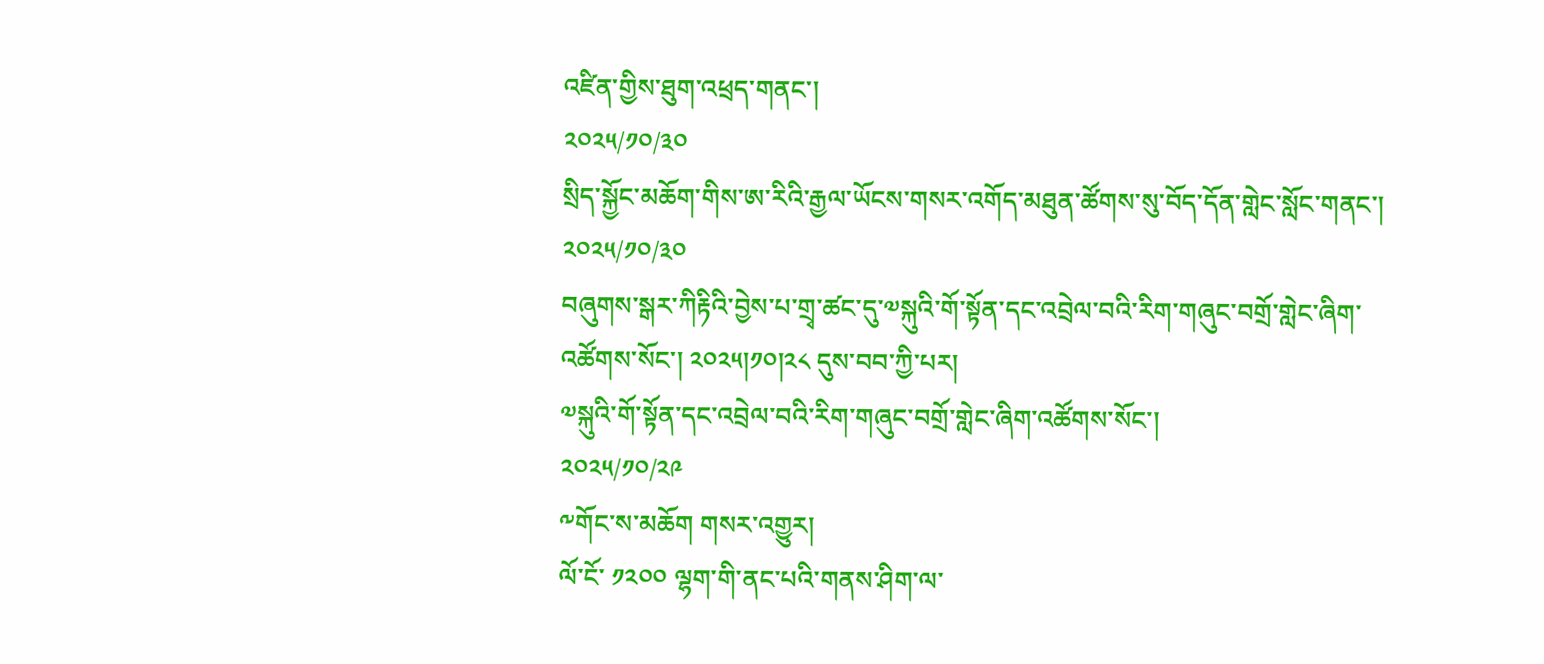འཛིན་གྱིས་ཐུག་འཕྲད་གནང་།
༢༠༢༥/༡༠/༣༠
སྲིད་སྐྱོང་མཆོག་གིས་ཨ་རིའི་རྒྱལ་ཡོངས་གསར་འགོད་མཐུན་ཚོགས་སུ་བོད་དོན་གླེང་སློང་གནང་།
༢༠༢༥/༡༠/༣༠
བཞུགས་སྒར་ཀིརྟིའི་བྱེས་པ་གྲྭ་ཚང་དུ་༧སྐུའི་གོ་སྟོན་དང་འབྲེལ་བའི་རིག་གཞུང་བགྲོ་གླེང་ཞིག་འཚོགས་སོང་། ༢༠༢༥།༡༠།༢༨ དུས་བབ་ཀྱི་པར།
༧སྐུའི་གོ་སྟོན་དང་འབྲེལ་བའི་རིག་གཞུང་བགྲོ་གླེང་ཞིག་འཚོགས་སོང་།
༢༠༢༥/༡༠/༢༩
༸གོང་ས་མཆོག གསར་འགྱུར།
ལོ་ངོ་ ༡༢༠༠ ལྷག་གི་ནང་པའི་གནས་ཤིག་ལ་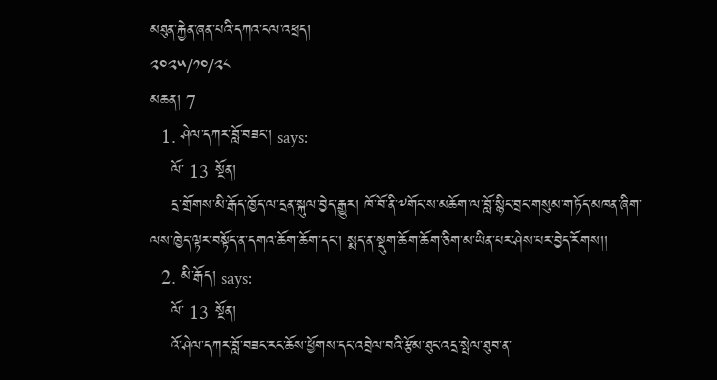མཐུན་རྐྱེན་ཞན་པའི་དཀའ་ངལ་འཕྲད།
༢༠༢༥/༡༠/༢༨
མཆན། 7
  1. ཤེལ་དཀར་བློ་བཟང་། says:
    ལོ་ 13 སྔོན།
    དྲ་གྲོགས་མི་རྒོད་ཁྱོད་ལ་དྲན་སྐུལ་བྱེད་རྒྱུར། ཁོ་བོ་ནི་༸གོང་ས་མཆོག་ལ་བློ་སྙིང་བྲང་གསུམ་གཏོད་མཁན་ཞིག་ལས་ཁྱེད་ལྟར་བསྟོད་ན་དགའ་ཆོག་ཆོག་དང་། སྨད་ན་སྡུག་ཆོག་ཆོག་ཅིག་མ་ཡིན་པར་ཤེས་པར་བྱེད་རོགས།།
  2. མི་རྒོད། says:
    ལོ་ 13 སྔོན།
    འོ་ཤེལ་དཀར་བློ་བཟང་རང་ཆོས་ཕྱོགས་དང་འབྲེལ་བའི་རྩོམ་ཐུང་འདྲ་སྤེལ་ཐུབ་ན་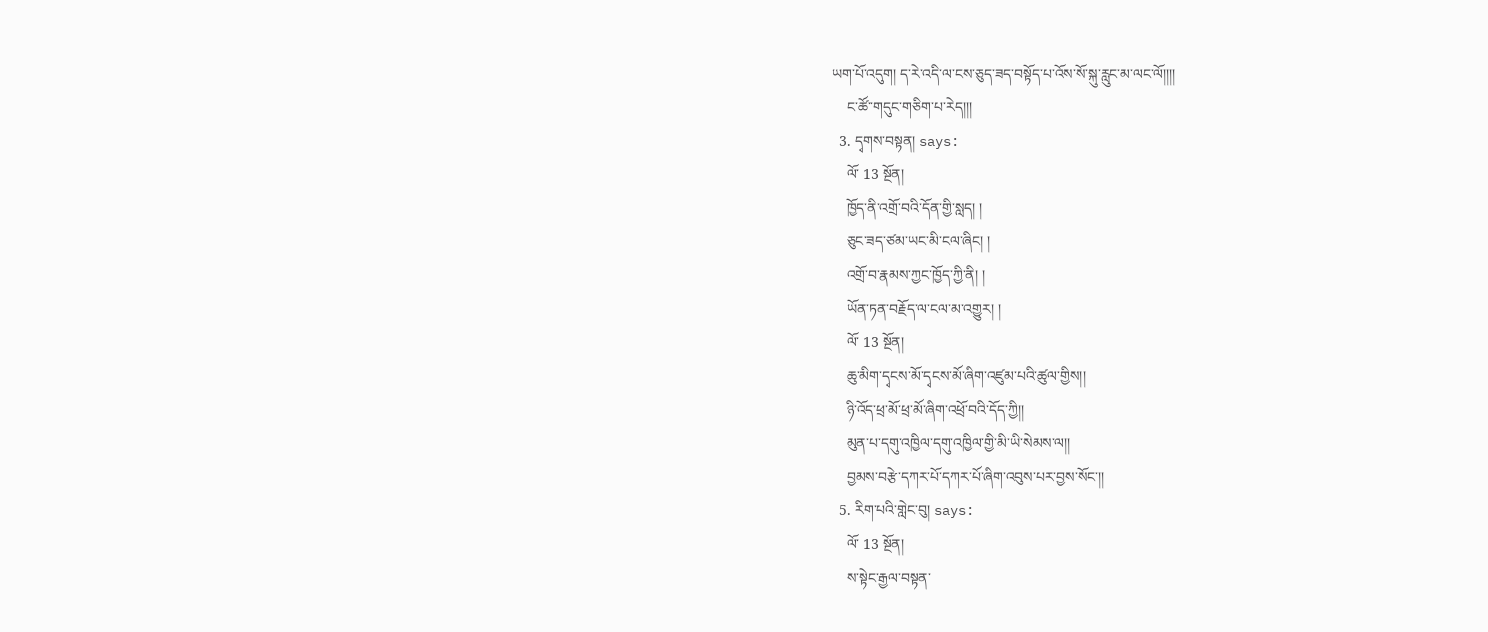ཡག་པོ་འདུག། ད་རེ་འདི་ལ་ངས་ཅུད་ཟད་བསྟོད་པ་འོས་སོ་སྐུ་རླུང་མ་ལང་ལོ།།།།
    ང་ཚོ་་གདུང་གཅིག་པ་རེད།།།
  3. དྭགས་བསྟན། says:
    ལོ་ 13 སྔོན།
    ཁྱོད་ནི་འགྲོ་བའི་དོན་གྱི་སླད། །
    ཅུང་ཟད་ཙམ་ཡང་མི་ངལ་ཞིང། །
    འགྲོ་བ་རྣམས་ཀྱང་ཁྱོད་ཀྱི་ནི། །
    ཡོན་ཏན་བརྗོད་ལ་ངལ་མ་འགྱུར། །
    ལོ་ 13 སྔོན།
    ཆུ་མིག་དྭངས་མོ་དྭངས་མོ་ཞིག་འཛུམ་པའི་ཚུལ་གྱིས།།
    ཉི་འོད་ཕྲ་མོ་ཕྲ་མོ་ཞིག་འཕྲོ་བའི་དོད་ཀྱི།།
    མུན་པ་དགུ་འཁྱིལ་དགུ་འཁྱིལ་གྱི་མི་ཡི་སེམས་ལ།།
    བྱམས་བརྩེ་དཀར་པོ་དཀར་པོ་ཞིག་འབུས་པར་བྱས་སོང་།།
  5. རིག་པའི་གླེང་བུ། says:
    ལོ་ 13 སྔོན།
    ས་སྟེང་རྒྱལ་བསྟན་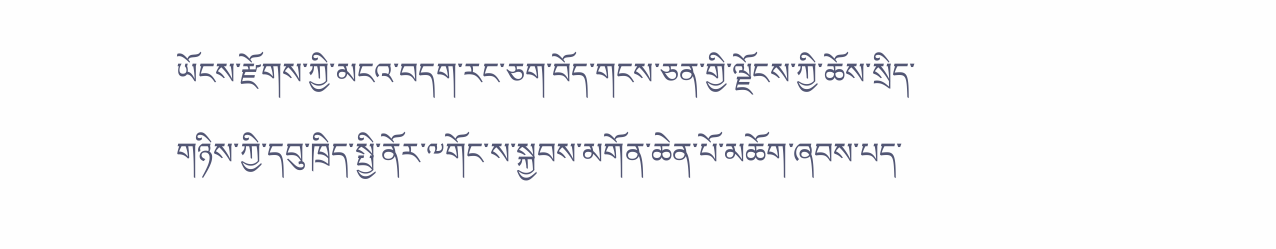ཡོངས་རྫོགས་ཀྱི་མངའ་བདག་རང་ཅག་བོད་གངས་ཅན་གྱི་ལྗོངས་ཀྱི་ཆོས་སྲིད་གཉིས་ཀྱི་དབུ་ཁྲིད་སྤྱི་ནོར་༸གོང་ས་སྐྱབས་མགོན་ཆེན་པོ་མཆོག་ཞབས་པད་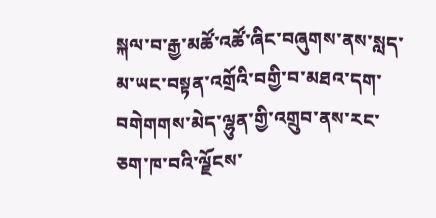སྐལ་བ་རྒྱ་མཚོ་འཚོ་ཞིང་བཞུགས་ནས་སླད་མ་ཡང་བསྟན་འགྲོའི་བགྱི་བ་མཐའ་དག་བགེགགས་མེད་ལྷུན་གྱི་འགྲུབ་ནས་རང་ཅག་ཁ་བའི་ལྗོངས་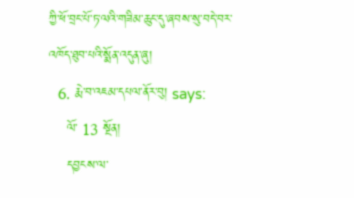ཀྱི་ཕོ་བྲང་པོ་ཏ་ལའི་གཟིམ་ཆུང་དུ་ཞབས་སུ་བདེ་བར་འཁོད་ཐུབ་པའི་སྨོན་འདུན་ཞུ།
  6. རྨེ་བ་འཇམ་དཔལ་ནོར་བུ། says:
    ལོ་ 13 སྔོན།
    དབྱངས་ལ་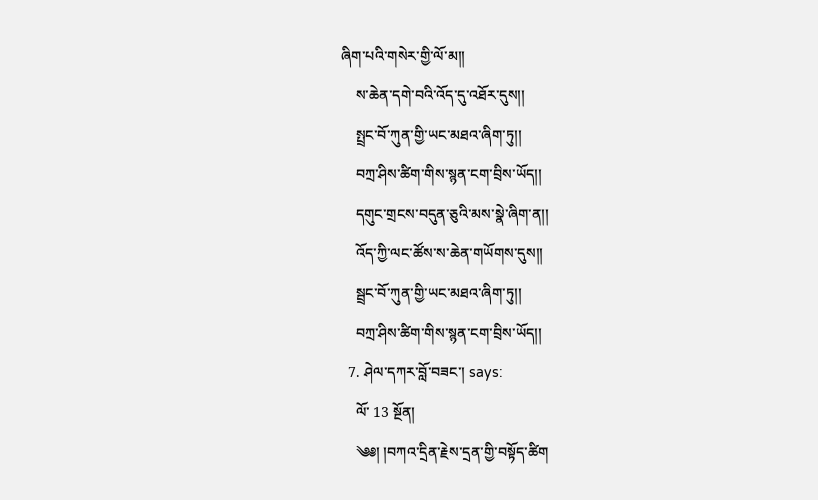ཞིག་པའི་གསེར་གྱི་ལོ་མ།།
    ས་ཆེན་དགེ་བའི་འོད་དུ་འཐོར་དུས།།
    སྤྲང་བོ་ཀུན་གྱི་ཡང་མཐའ་ཞིག་ཏུ།།
    བཀྲ་ཤིས་ཚིག་གིས་སྙན་ངག་བྲིས་ཡོད།།
    དགུང་གྲངས་བདུན་ཅུའི་མས་སྣེ་ཞིག་ན།།
    འོད་ཀྱི་ལང་ཚོས་ས་ཆེན་གཡོགས་དུས།།
    སྦྲང་བོ་ཀུན་གྱི་ཡང་མཐའ་ཞིག་ཏུ།།
    བཀྲ་ཤིས་ཚིག་གིས་སྙན་ངག་བྲིས་ཡོད།།
  7. ཤེལ་དཀར་བློ་བཟང་། says:
    ལོ་ 13 སྔོན།
    ༄༅། །བཀའ་དྲིན་རྗེས་དྲན་གྱི་བསྟོད་ཚིག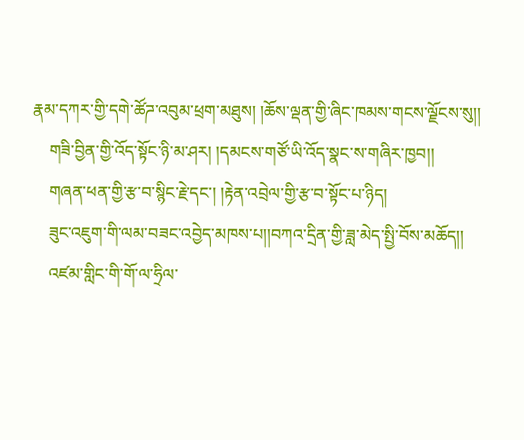རྣམ་དཀར་གྱི་དགེ་ཚོཌ་འབུམ་ཕྲག་མཐུས། །ཆོས་ལྡན་གྱི་ཞིང་ཁམས་གངས་ལྗོངས་སུ།།
    གཟི་བྱིན་གྱི་འོད་སྟོང་ཉི་མ་ཤར། །དམངས་གཙོ་ཡི་འོད་སྣང་ས་གཞིར་ཁྱབ།།
    གཞན་ཕན་གྱི་རྩ་བ་སྙིང་རྗེ་དང་། །རྟེན་འབྲེལ་གྱི་རྩ་བ་སྟོང་པ་ཉིད།
    ཟུང་འཇུག་གི་ལམ་བཟང་འབྱེད་མཁས་པ།།བཀའ་དྲིན་གྱི་ཟླ་མེད་སྤྱི་བོས་མཆོད།།
    འཛམ་གླིང་གི་གོ་ལ་ཧྲིལ་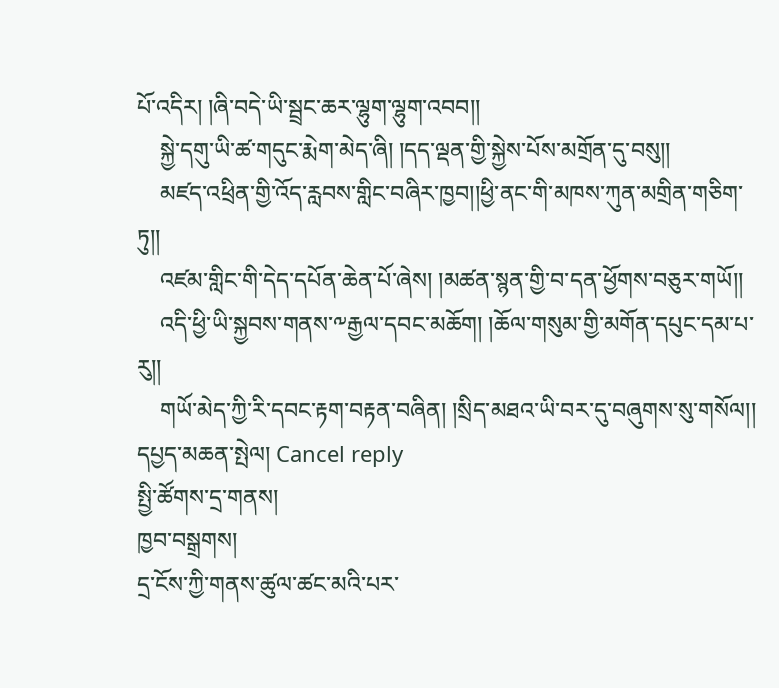པོ་འདིར། །ཞི་བདེ་ཡི་སྦྲང་ཆར་ལྷུག་ལྷུག་འབབ།།
    སྐྱེ་དགུ་ཡི་ཚ་གདུང་རྨེག་མེད་ཞི། །དད་ལྡན་གྱི་སྐྱེས་པོས་མགྲོན་དུ་བསུ།།
    མཛད་འཕྲིན་གྱི་འོད་རླབས་གླིང་བཞིར་ཁྱབ།།ཕྱི་ནང་གི་མཁས་ཀུན་མགྲིན་གཅིག་ཏུ།།
    འཛམ་གླིང་གི་དེད་དཔོན་ཆེན་པོ་ཞེས། །མཚན་སྙན་གྱི་བ་དན་ཕྱོགས་བཅུར་གཡོ།།
    འདི་ཕྱི་ཡི་སྐྱབས་གནས་༸རྒྱལ་དབང་མཆོག། །ཆོལ་གསུམ་གྱི་མགོན་དཔུང་དམ་པ་རུ།།
    གཡོ་མེད་ཀྱི་རི་དབང་རྟག་བརྟན་བཞིན། །སྲིད་མཐའ་ཡི་བར་དུ་བཞུགས་སུ་གསོལ།།
དཔྱད་མཆན་སྤེལ། Cancel reply
སྤྱི་ཚོགས་དྲ་གནས།
ཁྱབ་བསྒྲགས།
དྲ་ངོས་ཀྱི་གནས་ཚུལ་ཚང་མའི་པར་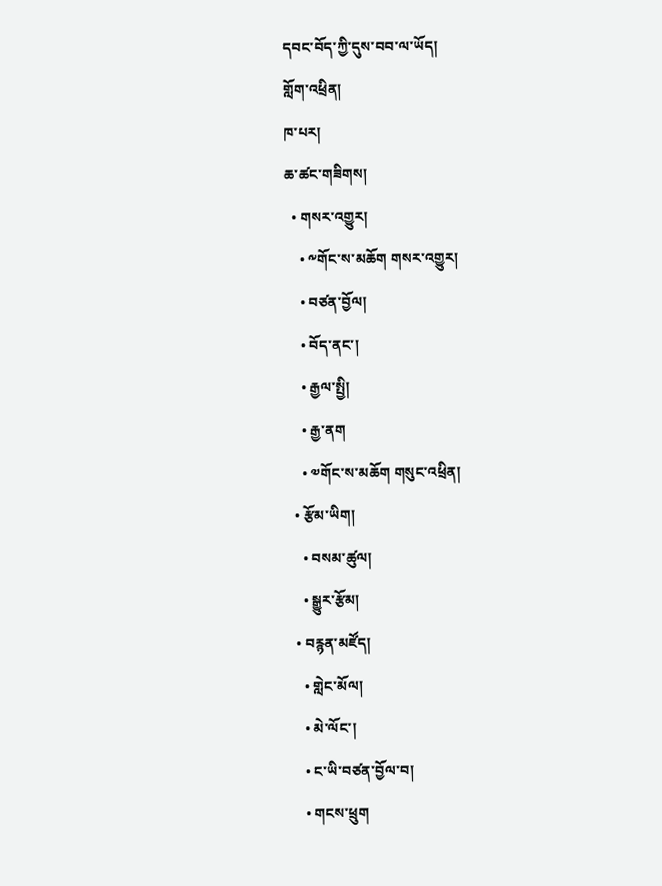དབང་བོད་ཀྱི་དུས་བབ་ལ་ཡོད།
གློག་འཕྲིན།
ཁ་པར།
ཆ་ཚང་གཟིགས།
  • གསར་འགྱུར།
    • ༸གོང་ས་མཆོག གསར་འགྱུར།
    • བཙན་བྱོལ།
    • བོད་ནང་།
    • རྒྱལ་སྤྱི།
    • རྒྱ་ནག
    • ༧གོང་ས་མཆོག གསུང་འཕྲིན།
  • རྩོམ་ཡིག།
    • བསམ་ཚུལ།
    • སྒྱུར་རྩོམ།
  • བརྙན་མཛོད།
    • གླེང་མོལ།
    • མེ་ལོང་།
    • ང་ཡི་བཙན་བྱོལ་བ།
    • གངས་ཕྲུག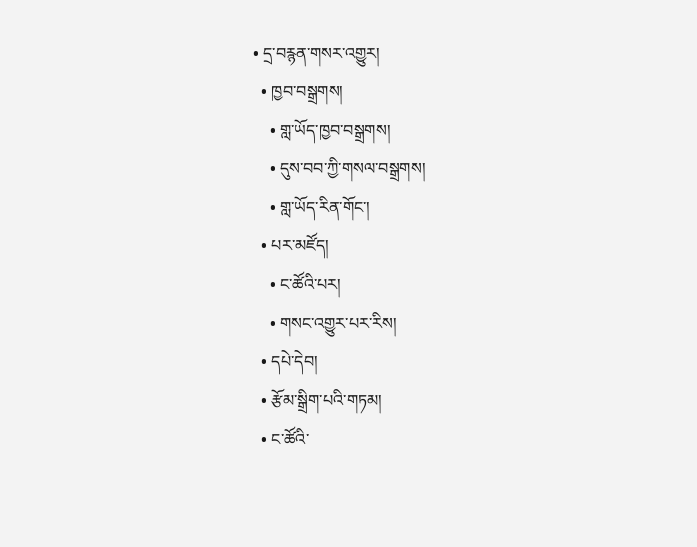• དྲ་བརྙན་གསར་འགྱུར།
  • ཁྱབ་བསྒྲགས།
    • གླ་ཡོད་ཁྱབ་བསྒྲགས།
    • དུས་བབ་ཀྱི་གསལ་བསྒྲགས།
    • གླ་ཡོད་རིན་གོང་།
  • པར་མཛོད།
    • ང་ཚོའི་པར།
    • གསང་འགྱུར་པར་རིས།
  • དཔེ་དེབ།
  • རྩོམ་སྒྲིག་པའི་གཏམ།
  • ང་ཚོའི་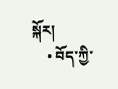སྐོར།
    • བོད་ཀྱི་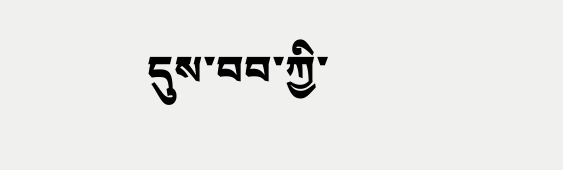དུས་བབ་ཀྱི་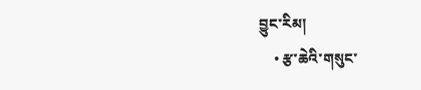བྱུང་རིམ།
    • རྩ་ཆེའི་གསུང་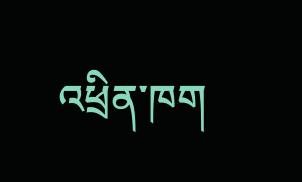འཕྲིན་ཁག